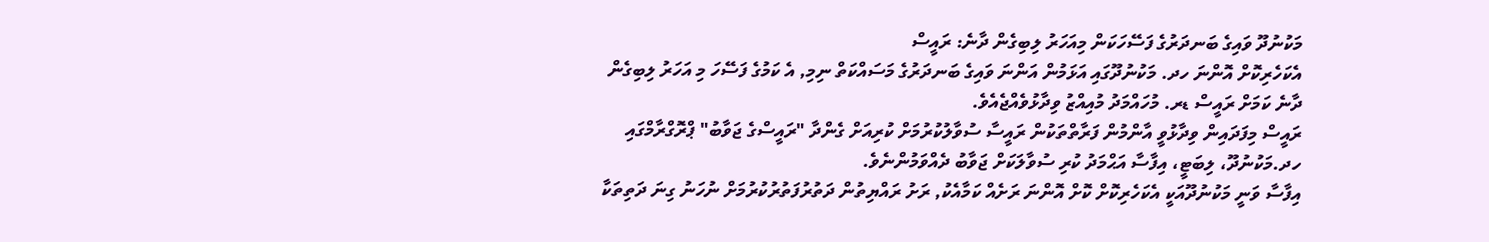މަކުނުދޫ ވައިގެ ބަނދަރުގެ ފަސޭހަކަން މިއަހަރު ލިބިގެން ދާނެ: ރައީސް
އެކަހެރިކޮށް އޮންނަ ހދ. މަކުނުދޫގައި އަޅަމުން އަންނަ ވައިގެ ބަނދަރުގެ މަސައްކަތް ނިމި, އެ ކަމުގެ ފަސޭހަ މި އަހަރު ލިބިގެން ދާނެ ކަމަށް ރައީސް ޑރ. މުހައްމަދު މުއިއްޒު ވިދާޅުވެއްޖެއެވެ.
ރައީސް މިފަދައިން ވިދާޅުވީ އާންމުން ފަރާތްތަކުން ރައީސާ ސުވާލުކުރުމަށް ކުރިއަށް ގެންދާ "ރައީސްގެ ޖަވާބު" ޕްރޮގްރާމްގައި ހދ.މަކުނުދޫ، ލިބަޓީ، އިފާސާ އަޙްމަދު ކުރި ސުވާލަކަށް ޖަވާބު ދެއްވަމުންނެވެ.
އިފާސާ ވަނީ މަކުނުދޫއަކީ އެކަހެރިކޮށް ކޮށް އޮންނަ ރަށެއް ކަމާއެކު, ރަށު ރައްޔިތުން ދަތުރުފަތުރުކުރުމަށް ނުހަނު ގިނަ ދަތިތަކާ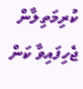ކުރިމަތިލާން ޖެހިފައިވާ ކަން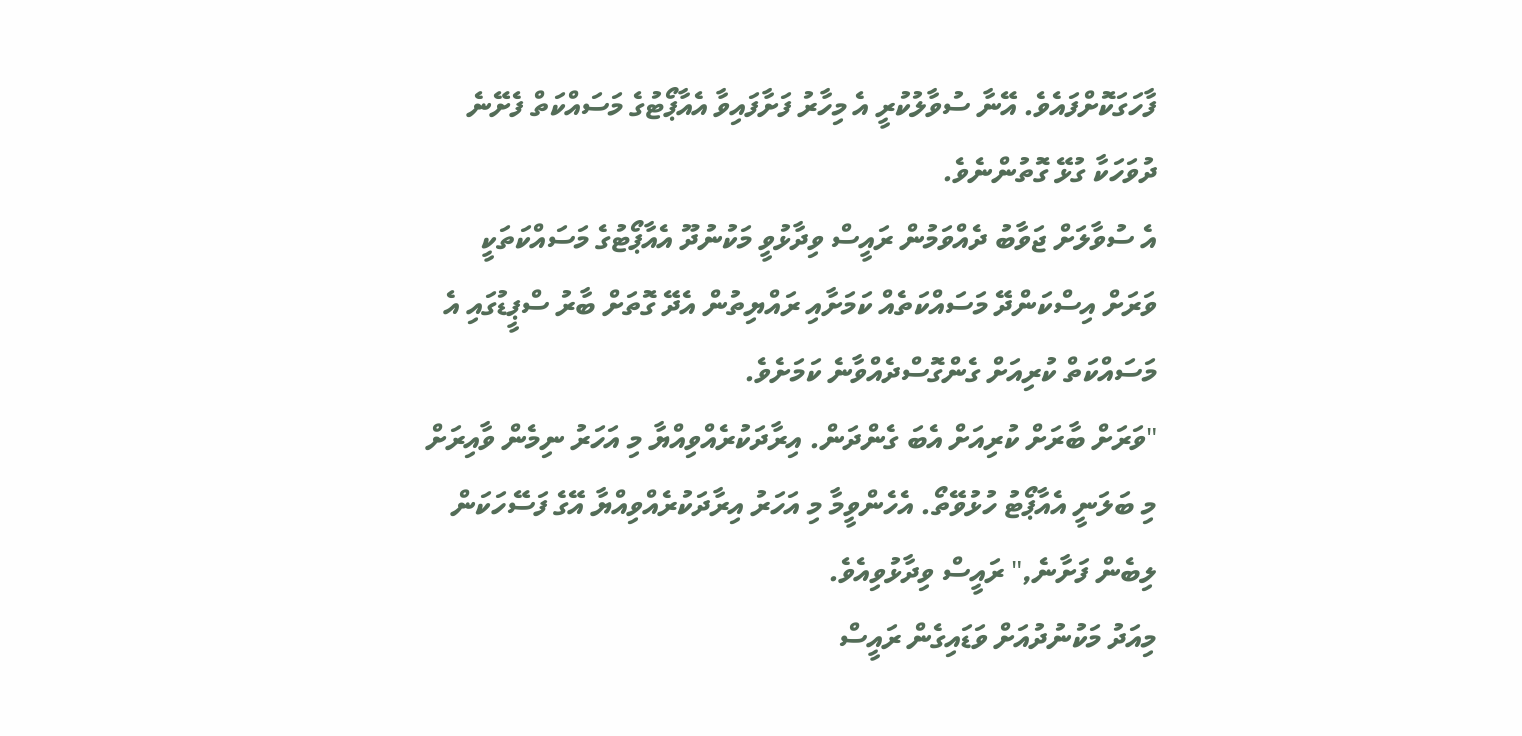ފާހަގަކޮށްފައެވެ. އޭނާ ސުވާލުކުރީ އެ މިހާރު ފަށާފައިވާ އެއާޕޯޓުގެ މަސައްކަތް ފެށޭނެ ދުވަހަކާ ގުޅޭ ގޮތުންނެވެ.
އެ ސުވާލަށް ޖަވާބު ދެއްވަމުން ރައީސް ވިދާޅުވީ މަކުނުދޫ އެއާޕޯޓުގެ މަސައްކަތަކީ ވަރަށް އިސްކަންދޭ މަސައްކަތެއް ކަމަށާއި ރައްޔިތުން އެދޭ ގޮތަށް ބާރު ސްޕީޑުގައި އެ މަސައްކަތް ކުރިއަށް ގެންގޮސްދެއްވާނެ ކަމަށެވެ.
"ވަރަށް ބާރަށް ކުރިއަށް އެބަ ގެންދަން. އިރާދަކުރެއްވިއްޔާ މި އަހަރު ނިމެން ވާއިރަށް މި ބަލަނީ އެއާޕޯޓު ހުޅުވޭތޯ. އެހެންވީމާ މި އަހަރު އިރާދަކުރެއްވިއްޔާ އޭގެ ފަސޭހަކަން ލިބެން ފަށާނެ," ރައީސް ވިދާޅުވިއެވެ.
މިއަދު މަކުނުދުއަށް ވަޑައިގެން ރައީސް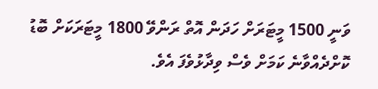ވަނީ 1500 މީޓަރަށް ހަދަން އޮތް ރަންވޭ 1800 މީޓަރަކަށް ބޮޑު ކޮށްދެއްވާނެ ކަމަށް ވެސް ވިދާޅުވެފަ އެވެ.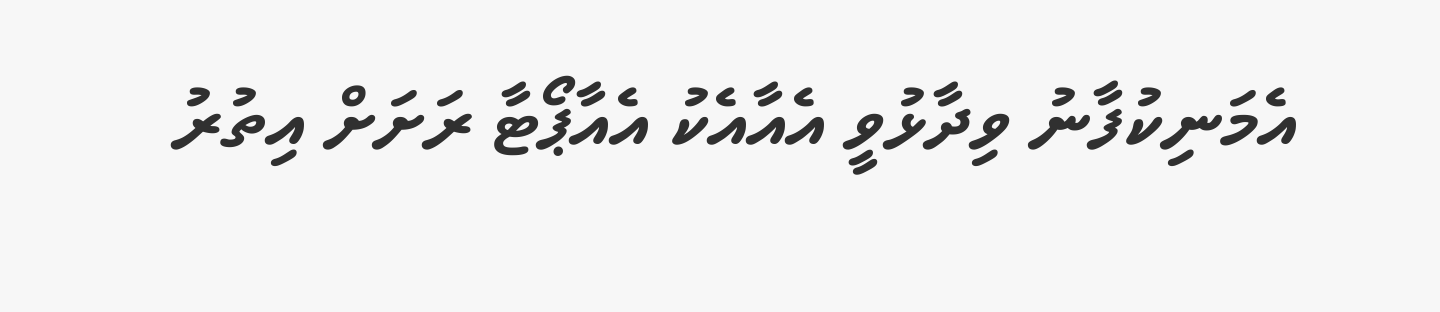އެމަނިކުފާނު ވިދާޅުވީ އެއާއެކު އެއާޕޯޓާ ރަށަށް އިތުރު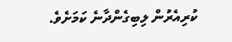ކުރިއެރުން ލިބިގެންދާނެ ކަމަށެވެ.